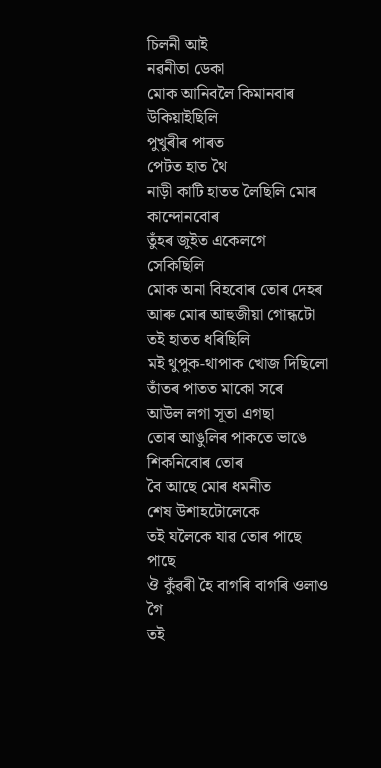চিলনী আই
নৱনীতা ডেকা
মোক আনিবলৈ কিমানবাৰ উকিয়াইছিলি
পুখুৰীৰ পাৰত
পেটত হাত থৈ
নাড়ী কাটি হাতত লৈছিলি মোৰ কান্দোনবোৰ
তুঁহৰ জুইত একেলগে
সেকিছিলি
মোক অনা বিহবোৰ তোৰ দেহৰ
আৰু মোৰ আহুজীয়া গোন্ধটো
তই হাতত ধৰিছিলি
মই থুপুক-থাপাক খোজ দিছিলো
তাঁতৰ পাতত মাকো সৰে
আউল লগা সূতা এগছা
তোৰ আঙুলিৰ পাকতে ভাঙে
শিকনিবোৰ তোৰ
বৈ আছে মোৰ ধমনীত
শেষ উশাহটোলেকে
তই যলৈকে যাৱ তোৰ পাছে পাছে
ঔ কুঁৱৰী হৈ বাগৰি বাগৰি ওলাও গৈ
তই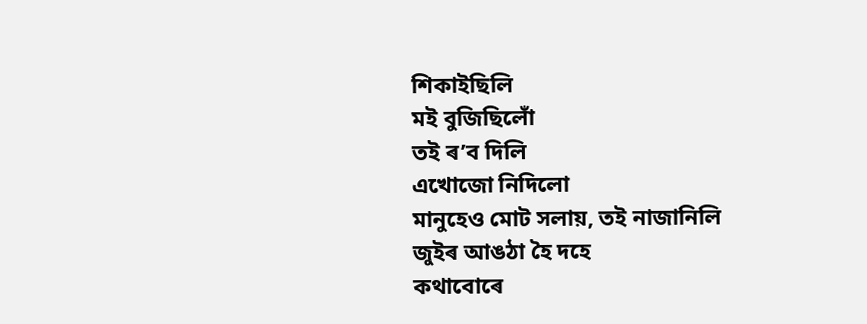শিকাইছিলি
মই বুজিছিলোঁ
তই ৰ’ব দিলি
এখোজো নিদিলো
মানুহেও মোট সলায়, তই নাজানিলি
জুইৰ আঙঠা হৈ দহে
কথাবোৰে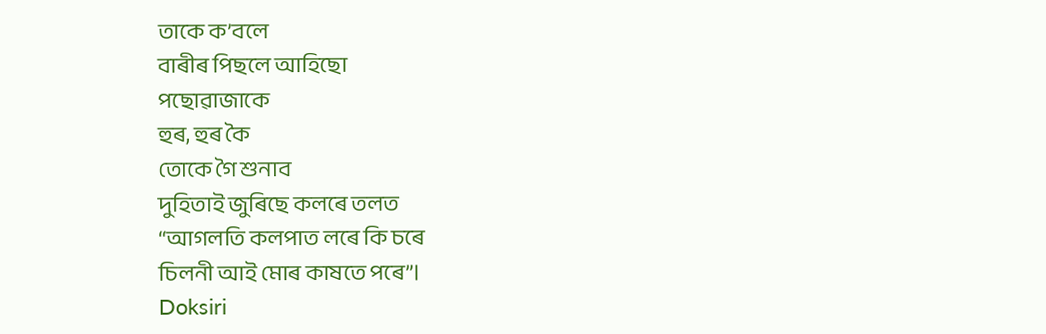তাকে ক’বলে
বাৰীৰ পিছলে আহিছো
পছোৱাজাকে
হুৰ, হুৰ কৈ
তোকে গৈ শুনাব
দুহিতাই জুৰিছে কলৰে তলত
“আগলতি কলপাত লৰে কি চৰে
চিলনী আই মোৰ কাষতে পৰে”।
Doksiri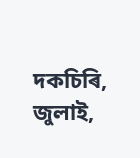দকচিৰি, জুলাই,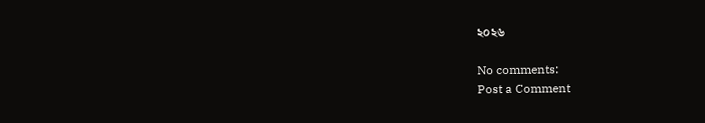২০২৬

No comments:
Post a Comment